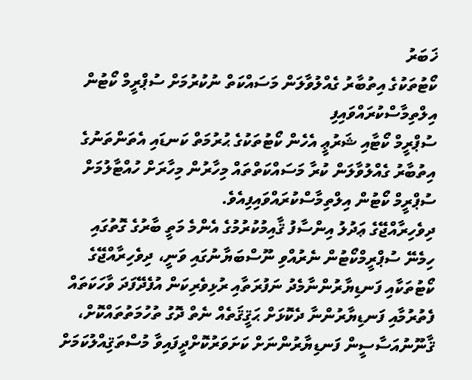ޚަބަރު
ކޯޓުތަކުގެ އިތުބާރު ގެއްލުވާލަން މަސައްކަތް ނުކުރުމަށް ސުޕްރީމް ކޯޓުން އިލްތިމާސްކުރައްވައިފި
ސުޕްރީމް ކޯޓާއި ޝަރުޢީ އެހެން ކޯޓުތަކުގެ ޙުރުމަތް ކަނޑައި އެތަންތަނުގެ އިތުބާރު ގެއްލުވާލަން ކުރާ މަސައްކަތްތައް މިހާރުން މިހާރަށް ހުއްޓާލުމަށް ސުޕްރީމް ކޯޓުން އިލްތިމާސްކުރައްވައިފިއެވެ.
ދިވެހިރާއްޖޭގެ ޢަދުލު އިންސާފު ޤާއިމުކުރުމުގެ އެންމެ މަތީ ބާރުގެ ގޮތުގައި ހިމެނޭ ސުޕްރީމްކޯޓުން ނެރުއްވި ނޫސްބަޔާނުގައި ވަނީ، ދިވެހިރާއްޖޭގެ ކޯޓުތަކާއި ފަނޑިޔާރުންނާމެދު ނަފުރަތާއި ރުޅިވެރިކަން އުފެދޭފަދަ ވާހަކަތައް ފެތުރުމާއި ފަނޑިޔާރުންނާ ދެކޮޅަށް ޙަޤީޤަތެއް ނެތް ދޮގު ތުހުމަތުތައްކޮށް، ޤާނޫނުއަސާސީން ފަނޑިޔާރުންނަށް ކަށަވަރުކޮށްދީފައިވާ މުސްތަޤިއްލުކަމަށް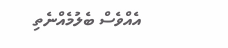އެއްވެސް ބެލުމެއްނެތި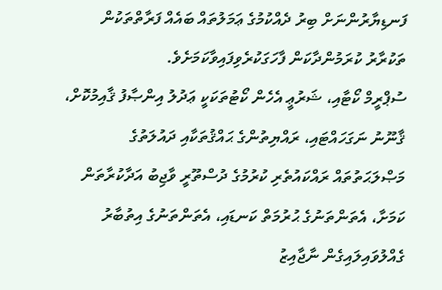ފަނޑިޔާރުންނަށް ބިރު ދެއްކުމުގެ ޢަމަލުތައް ބައެއް ފަރާތްތަކުން ތަކުރާރު ކުރަމުންދާކަން ފާހަގަކުރެވިފައިވާކަމަށެވެ.
ސުޕްރީމް ކޯޓާއި، ޝަރުޢީ އެހެން ކޯޓުތަކަކީ ޢަދުލު އިންޞާފު ޤާއިމުކޮށް، ޤާނޫނު ނަގަހައްޓައި، ރައްޔިތުންގެ ޙައްޤުތަކާއި ދައުލަތުގެ މަޞްލަޙަތުތައް ރައްކައުތެރި ކުރުމުގެ ދުސްތޫރީ ވާޖިބު އަދާކުރާތަން ކަމަށާ، އެތަންތަނުގެ ޙުރުމަތް ކަނޑައި، އެތަންތަނުގެ އިތުބާރު ގެއްލުވައިލައިގެން ނާޖާއިޒު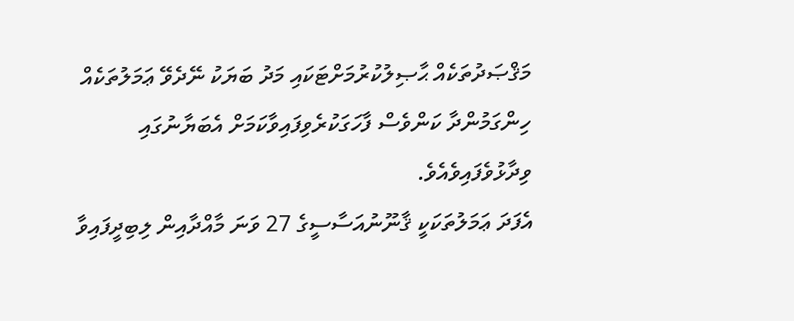މަޤްޞަދުތަކެއް ޙާޞިލުކުރުމަށްޓަކައި މަދު ބަޔަކު ނޭދެވޭ ޢަމަލުތަކެއް ހިންގަމުންދާ ކަންވެސް ފާހަގަކުރެވިފައިވާކަމަށް އެބަޔާނުގައި ވިދާޅުވެފައިވެއެވެ.
އެފަދަ ޢަމަލުތަކަކީ ޤާނޫނުއަސާސީގެ 27 ވަނަ މާއްދާއިން ލިބިދީފައިވާ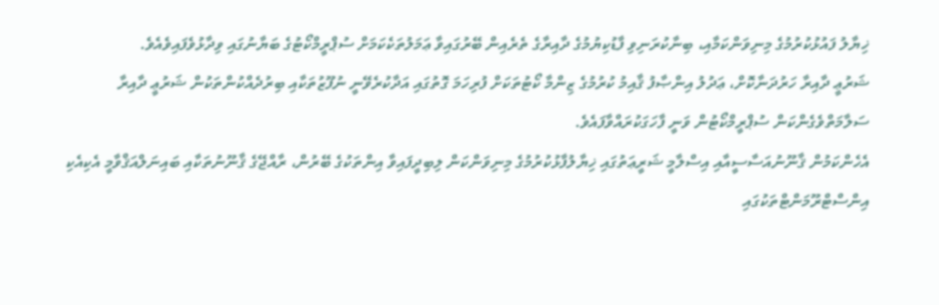ޚިޔާލު ފައުޅުކުރުމުގެ މިނިވަންކަމާއި، ބިނާކުރަނިވި ފާޑުކިޔުމުގެ ދާއިރާގެ ތެރެއިން ބޭރުގައިވާ ޢަމަލުތަކެކަމަށް ސުޕްރީމްކޯޓުގެ ބަޔާނުގައި ވިދާޅުވެފައިވެއެވެ.
ޝަރުޢީ ދާއިރާ ހަރުދަނާކޮށް، ޢަދުލު އިންޞާފު ޤާއިމު ކުރުމުގެ ޒިންމާ ކޯޓުތަކަށް ފުރިހަމަ ގޮތުގައި އަދާކުރެވޭނީ ނުފޫޒުތަކާއި ބިރުދެއްކުންތަކުން ޝަރުޢީ ދާއިރާ ސަލާމަތްވެގެންކަން ސުޕްރީމްކޯޓުން ވަނީ ފާހަގަކުރައްވާފައެވެ.
އެހެންކަމުން ޤާނޫނުއަސާސީއާއި އިސްލާމީ ޝަރީޢަތުގައި ޚިޔާލުފާޅުކުރުމުގެ މިނިވަންކަން ލިބިދީފައިވާ އިންތަކުގެ ބޭރުން، ރާއްޖޭގެ ޤާނޫނުތަކާއި ބައިނަލްއަޤްވާމީ އެކިއެކި އިންސްޓްރޫމަންޓްތަކުގައި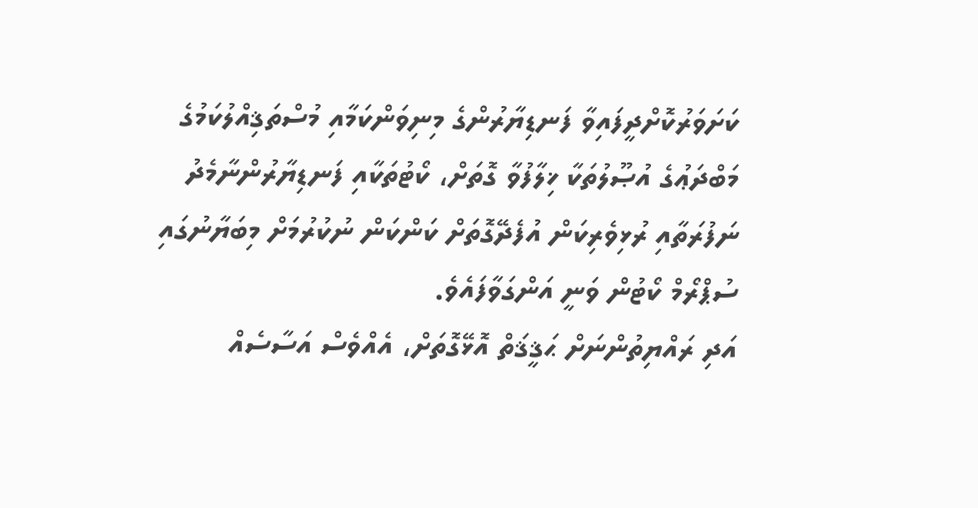ކަށަވަރުކޮށްދީފައިވާ ފަނޑިޔާރުންގެ މިނިވަންކަމާއި މުސްތަޤިއްލުކަމުގެ މަބްދަޢުގެ އުޞޫލުތަކާ ޚިލާފުވާ ގޮތަށް، ކޯޓުތަކާއި ފަނޑިޔާރުންނާމެދު ނަފުރަތާއި ރުޅިވެރިކަން އުފެދޭގޮތަށް ކަންކަން ނުކުރުމަށް މިބަޔާނުގައި ސުޕްރޯމް ކޯޓުން ވަނީ އަންގަވާފައެވެ.
އަދި ރައްޔިތުންނަށް ޙަޤީޤަތް އޮޅޭގޮތަށް، އެއްވެސް އަސާސެއް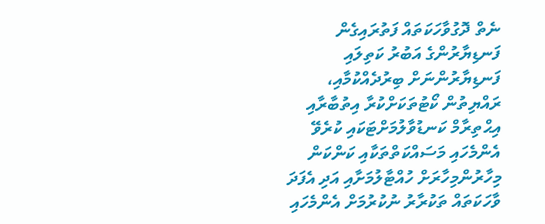ނެތް ދޮގުވާހަކަތައް ފަތުރައިގެން ފަނޑިޔާރުންގެ އަބުރު ކަތިލައި ފަނޑިޔާރުންނަށް ބިރުދެއްކުމާއި، ރައްޔިތުން ކޯޓުތަކަށްކުރާ އިތުބާރާއި އިޙްތިރާމް ކަނޑުވާލުމަށްޓަކައި ކުރެވޭ އެންމެހައި މަސައްކަތްތަކާއި ކަންކަން މިހާރުންމިހާރަށް ހުއްޓާލުމަށާއި އަދި އެފަދަ ވާހަކަތައް ތަކުރާރު ނުކުރުމަށް އެންމެހައި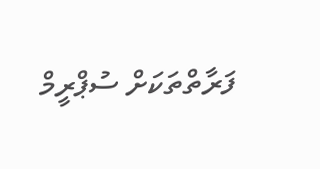ފަރާތްތަކަށް ސުޕްރީމް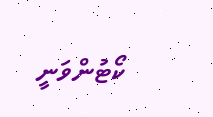ކޯޓުންވަނީ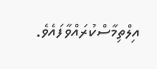އިލްތިމާސްކުރައްވާފައެވެ.